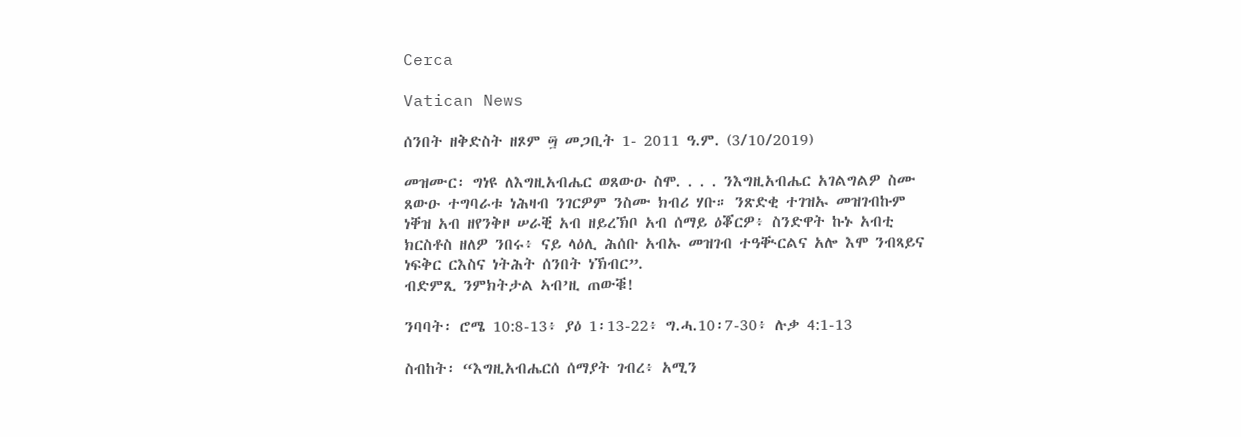Cerca

Vatican News

ሰንበት ዘቅድስት ዘጾም ፵ መጋቢት 1- 2011 ዓ.ም. (3/10/2019)

መዝሙር፡ ግነዩ ለእግዚአብሔር ወጸውዑ ስሞ. . . . ንእግዚአብሔር አገልግልዎ ስሙ ጸውዑ ተግባራቱ ነሕዛብ ንገርዎም ንስሙ ክብሪ ሃቡ። ንጽድቂ ተገዝኡ መዝገብኩም ነቐዝ አብ ዘየንቅዞ ሠራቒ አብ ዘይረኽቦ አብ ሰማይ ዕቖርዎ፥ ስንድዋት ኩኑ አብቲ ክርስቶስ ዘለዎ ንበሩ፥ ናይ ላዕሊ ሕሰቡ አብኡ መዝገብ ተዓቚርልና አሎ እሞ ንብጻይና ነፍቅር ርእስና ነትሕት ሰንበት ነኽብር”.
ብድምጺ ንምክትታል ኣብ’ዚ ጠውቑ!

ንባባት፡ ሮሜ 10:8-13፥ ያዕ 1፡13-22፥ ግ.ሓ.10፡7-30፥ ሉቃ 4:1-13

ስብከት፡ “እግዚአብሔርሰ ሰማያት ገብረ፥ አሚን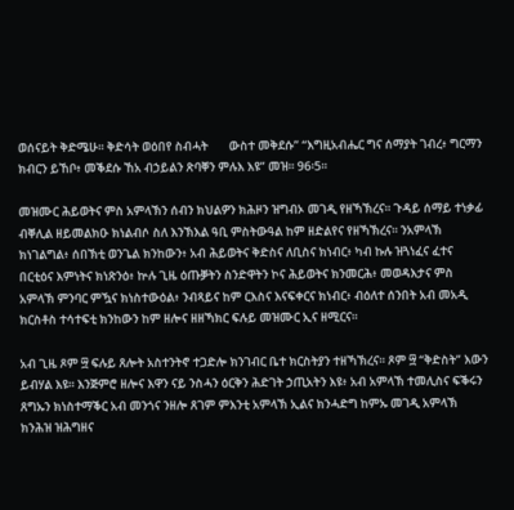ወሰናይት ቅድሜሁ። ቅድሳት ወዕበየ ስብሓት       ውስተ መቅደሱ” “እግዚአብሔር ግና ሰማያት ገብረ፥ ግርማን ክብርን ይኸቦ፥ መቕደሱ ኸአ ብኃይልን ጽባቐን ምሉእ እዩ” መዝ። 96፡5።

መዝሙር ሕይወትና ምስ አምላኽን ሰብን ክህልዎን ክሕዞን ዝግብኦ መገዲ የዘኻኽረና። ጉዳይ ሰማይ ተነቃፊ ብቐሊል ዘይመልክዑ ክነልብሶ ስለ እንኽእል ዓቢ ምስትውዓል ከም ዘድልየና የዘኻኽረና። ንአምላኽ ክነገልግል፥ ሰበኽቲ ወንጌል ክንከውን፥ አብ ሕይወትና ቅድስና ለቢስና ክነብር፥ ካብ ኩሉ ዝጓነፈና ፈተና በርቲዕና እምነትና ክነጽንዕ፥ ኵሉ ጊዜ ዕጡቓትን ስንድዋትን ኮና ሕይወትና ክንመርሕ፥ መወዳእታና ምስ አምላኽ ምንባር ምዃና ክነስተውዕል፥ ንብጻይና ከም ርእስና እናፍቀርና ክነብር፥ ብዕለተ ሰንበት አብ መአዲ ክርስቶስ ተሳተፍቲ ክንከውን ከም ዘሎና ዘዘኻክር ፍሉይ መዝሙር ኢና ዘሚርና።

አብ ጊዜ ጾም ፵ ፍሉይ ጸሎት አስተንትኖ ተጋድሎ ክንገብር ቤተ ክርስትያን ተዘኻኽረና። ጾም ፵ “ቅድስት” እውን ይብሃል እዩ። እንጅምሮ ዘሎና እዋን ናይ ንስሓን ዕርቅን ሕድገት ኃጢአትን እዩ፥ አብ አምላኽ ተመሊስና ፍቕሩን ጸግኡን ክነስተማቕር አብ መንጎና ንዘሎ ጸገም ምእንቲ አምላኽ ኢልና ክንሓድግ ከምኡ መገዲ አምላኽ ክንሕዝ ዝሕግዘና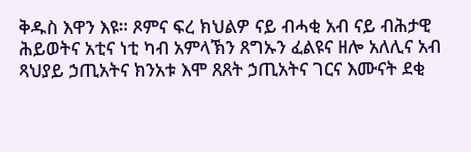ቅዱስ እዋን እዩ። ጾምና ፍረ ክህልዎ ናይ ብሓቂ አብ ናይ ብሕታዊ ሕይወትና አቲና ነቲ ካብ አምላኽን ጸግኡን ፈልዩና ዘሎ አለሊና አብ ጻህያይ ኃጢአትና ክንአቱ እሞ ጸጸት ኃጢአትና ገርና እሙናት ደቂ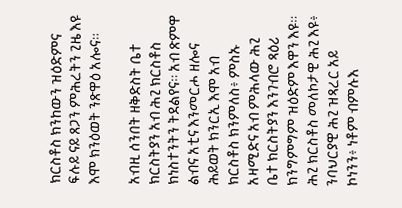ክርስቶስ ክንከውን ዝዕድምና ፍሉይ ናይ ጸጋን ምሕረትን ጊዜ እዩ እሞ ክንዕወት ንጽዋዕ አሎና።

አብዚ ሰንበት ዘቅድስት ቤተ ክርስትያን አብ ሕጊ ክርስቶስ ክነስተንትን ትደልየና። አብ ጽምዋ ልብና አቲና እንመርሖ ዘሎና ሕይወት ክንርኢ እሞ አብ ክርስቶስ ክንምለስ፥ ምስኡ አዛሚድና አብ ምሕላው ሕጊ ቤተ ክርስትያን እንገብሮ ጻዕሪ ክንግምግም ዝዕድም እዋን እዩ። ሕጊ ክርስቶስ መለኮታዊ ሕጊ እዩ፥ ንባህርያዊ ሕጊ ዝጻረር አይ ኮነንን፥ ነቶም ብምሉእ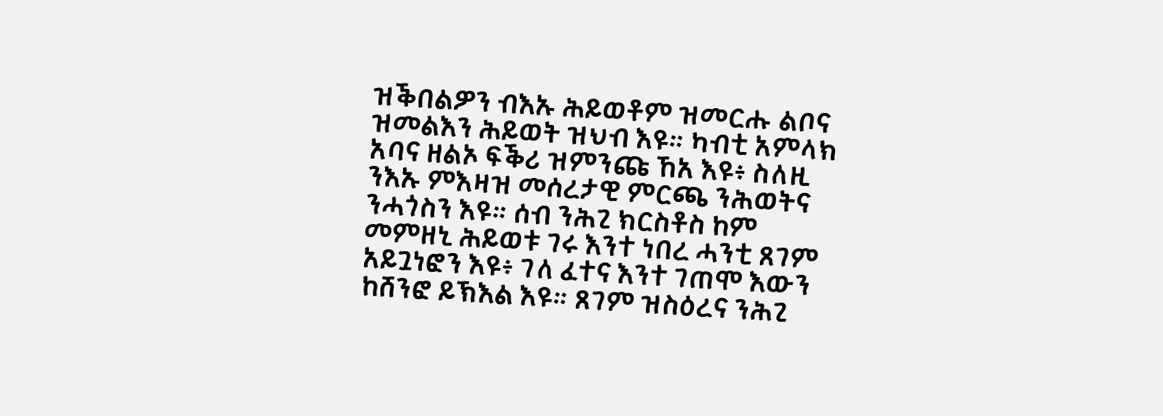ዝቕበልዎን ብእኡ ሕይወቶም ዝመርሑ ልቦና ዝመልእን ሕይወት ዝህብ እዩ። ካብቲ አምላክ አባና ዘልኦ ፍቕሪ ዝምንጩ ኸአ እዩ፥ ስለዚ ንእኡ ምእዛዝ መሰረታዊ ምርጫ ንሕወትና ንሓጎስን እዩ። ሰብ ንሕጊ ክርስቶስ ከም መምዘኒ ሕይወቱ ገሩ እንተ ነበረ ሓንቲ ጸገም አይጓነፎን እዩ፥ ገለ ፈተና እንተ ገጠሞ እውን ከሸንፎ ይኽእል እዩ። ጸገም ዝስዕረና ንሕጊ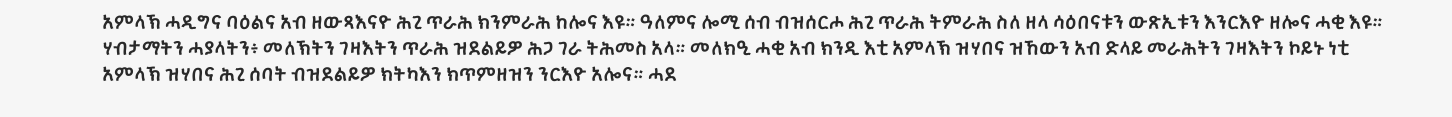አምላኽ ሓዲግና ባዕልና አብ ዘውጻእናዮ ሕጊ ጥራሕ ክንምራሕ ከሎና እዩ። ዓለምና ሎሚ ሰብ ብዝሰርሖ ሕጊ ጥራሕ ትምራሕ ስለ ዘላ ሳዕበናቱን ውጽኢቱን እንርእዮ ዘሎና ሓቂ እዩ። ሃብታማትን ሓያላትን፥ መለኽትን ገዛእትን ጥራሕ ዝደልይዎ ሕጋ ገራ ትሕመስ አላ። መለክዒ ሓቂ አብ ክንዲ እቲ አምላኽ ዝሃበና ዝኸውን አብ ድላይ መራሕትን ገዛእትን ኮይኑ ነቲ አምላኽ ዝሃበና ሕጊ ሰባት ብዝደልይዎ ክትካእን ክጥምዘዝን ንርእዮ አሎና። ሓደ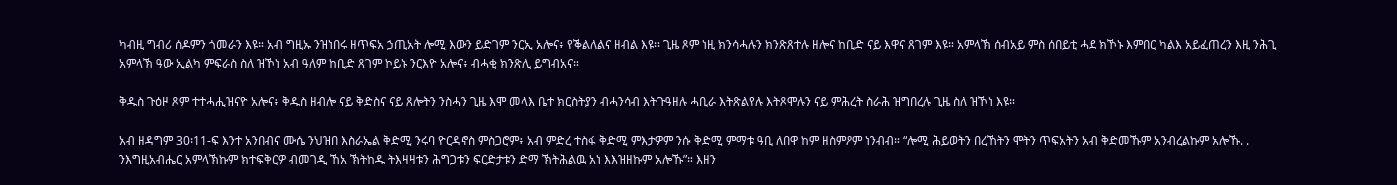ካብዚ ግብሪ ሰዶምን ጎመራን እዩ። አብ ግዚኡ ንዝነበሩ ዘጥፍአ ኃጢአት ሎሚ እውን ይድገም ንርኢ አሎና፥ የቕልለልና ዘብል እዩ። ጊዜ ጾም ነዚ ክንሳሓሉን ክንጽጸተሉ ዘሎና ከቢድ ናይ እዋና ጸገም እዩ። አምላኽ ሰብአይ ምስ ሰበይቲ ሓደ ክኾኑ እምበር ካልእ አይፈጠረን እዚ ንሕጊ አምላኽ ዓው ኢልካ ምፍራስ ስለ ዝኾነ አብ ዓለም ከቢድ ጸገም ኮይኑ ንርእዮ አሎና፥ ብሓቂ ክንጽሊ ይግብአና።

ቅዱስ ጉዕዞ ጾም ተተሓሒዝናዮ አሎና፥ ቅዱስ ዘብሎ ናይ ቅድስና ናይ ጸሎትን ንስሓን ጊዜ እሞ መላእ ቤተ ክርስትያን ብሓንሳብ እትጉዓዘሉ ሓቢራ እትጽልየሉ እትጾሞሉን ናይ ምሕረት ስራሕ ዝግበረሉ ጊዜ ስለ ዝኾነ እዩ።

አብ ዘዳግም 30፡11-ፍ እንተ አንበብና ሙሴ ንህዝበ እስራኤል ቅድሚ ንሩባ ዮርዳኖስ ምስጋሮም፥ አብ ምድረ ተስፋ ቅድሚ ምእታዎም ንሱ ቅድሚ ምማቱ ዓቢ ለበዋ ከም ዘስምዖም ነንብብ። “ሎሚ ሕይወትን በረኸትን ሞትን ጥፍአትን አብ ቅድመኹም አንብረልኩም አሎኹ. . ንእግዚአብሔር አምላኽኩም ክተፍቅርዎ ብመገዲ ኸአ ኽትከዱ ትእዛዛቱን ሕግጋቱን ፍርድታቱን ድማ ኽትሕልዉ አነ እእዝዘኩም አሎኹ”። እዘን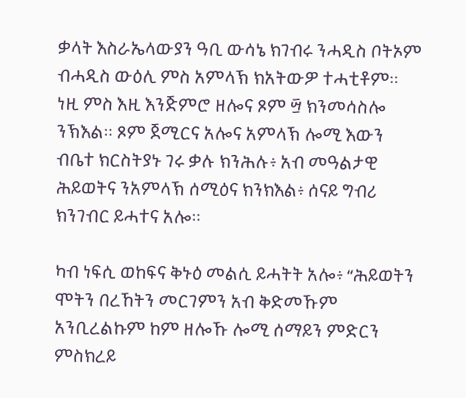ቃላት እስራኤላውያን ዓቢ ውሳኔ ክገብሩ ንሓዲስ ቦትኦም ብሓዲስ ውዕሊ ምስ አምላኽ ክአትውዎ ተሓቲቶም። ነዚ ምስ እዚ እንጅምሮ ዘሎና ጾም ፵ ክንመሳስሎ ንኽእል። ጾም ጀሚርና አሎና አምላኽ ሎሚ እውን ብቤተ ክርስትያኑ ገሩ ቃሉ ክንሕሉ፥ አብ መዓልታዊ ሕይወትና ንአምላኽ ሰሚዕና ክንክእል፥ ሰናይ ግብሪ ክንገብር ይሓተና አሎ።

ካብ ነፍሲ ወከፍና ቅኑዕ መልሲ ይሓትት አሎ፥ “ሕይወትን ሞትን በረኸትን መርገምን አብ ቅድመኹም አንቢረልኩም ከም ዘሎኹ ሎሚ ሰማይን ምድርን ምስክረይ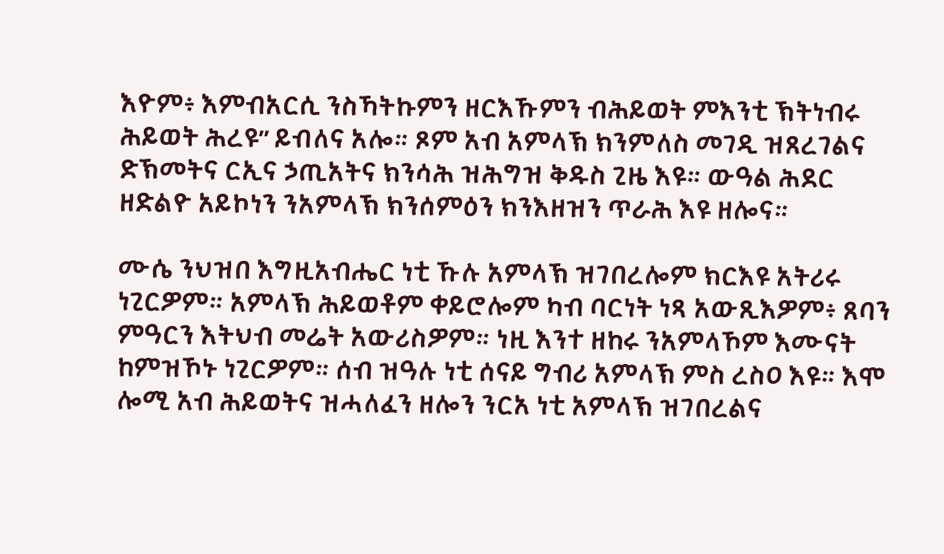እዮም፥ እምብአርሲ ንስኻትኩምን ዘርእኹምን ብሕይወት ምእንቲ ኽትነብሩ ሕይወት ሕረዩ” ይብለና አሎ። ጾም አብ አምላኽ ክንምለስ መገዲ ዝጸረገልና ድኽመትና ርኢና ኃጢአትና ክንሳሕ ዝሕግዝ ቅዱስ ጊዜ እዩ። ውዓል ሕደር ዘድልዮ አይኮነን ንአምላኽ ክንሰምዕን ክንእዘዝን ጥራሕ እዩ ዘሎና።

ሙሴ ንህዝበ እግዚአብሔር ነቲ ኹሉ አምላኽ ዝገበረሎም ክርእዩ አትሪሩ ነጊርዎም። አምላኽ ሕይወቶም ቀይሮሎም ካብ ባርነት ነጻ አውጺእዎም፥ ጸባን ምዓርን እትህብ መሬት አውሪስዎም። ነዚ እንተ ዘከሩ ንአምላኾም እሙናት ከምዝኾኑ ነጊርዎም። ሰብ ዝዓሉ ነቲ ሰናይ ግብሪ አምላኽ ምስ ረስዐ እዩ። እሞ ሎሚ አብ ሕይወትና ዝሓለፈን ዘሎን ንርአ ነቲ አምላኽ ዝገበረልና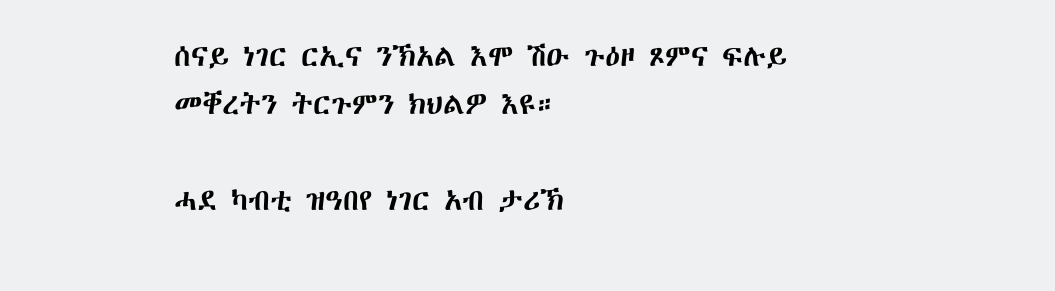ሰናይ ነገር ርኢና ንኽአል እሞ ሽዑ ጉዕዞ ጾምና ፍሉይ መቐረትን ትርጉምን ክህልዎ እዩ።

ሓደ ካብቲ ዝዓበየ ነገር አብ ታሪኽ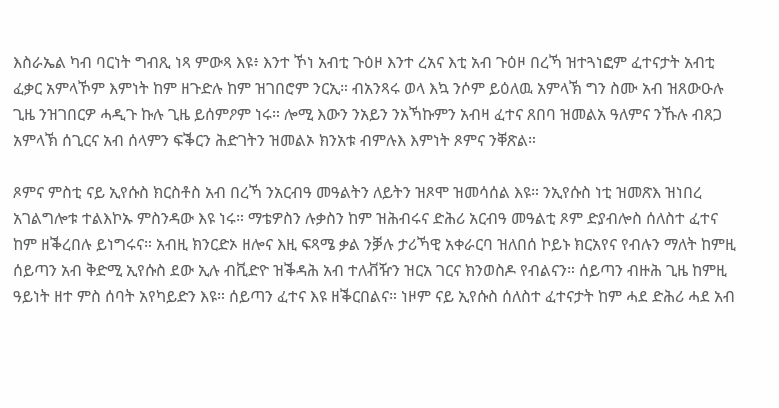እስራኤል ካብ ባርነት ግብጺ ነጻ ምውጻ እዩ፥ እንተ ኾነ አብቲ ጉዕዞ እንተ ረአና እቲ አብ ጉዕዞ በረኻ ዝተጓነፎም ፈተናታት አብቲ ፈቃር አምላኾም እምነት ከም ዘጉድሉ ከም ዝገበሮም ንርኢ። ብአንጻሩ ወላ እኳ ንሶም ይዕለዉ አምላኽ ግን ስሙ አብ ዝጸውዑሉ ጊዜ ንዝገበርዎ ሓዲጉ ኩሉ ጊዜ ይሰምዖም ነሩ። ሎሚ እውን ንአይን ንአኻኩምን አብዛ ፈተና ጸበባ ዝመልአ ዓለምና ንኹሉ ብጸጋ አምላኽ ሰጊርና አብ ሰላምን ፍቕርን ሕድገትን ዝመልኦ ክንአቱ ብምሉእ እምነት ጾምና ንቐጽል።

ጾምና ምስቲ ናይ ኢየሱስ ክርስቶስ አብ በረኻ ንአርብዓ መዓልትን ለይትን ዝጾሞ ዝመሳሰል እዩ። ንኢየሱስ ነቲ ዝመጽእ ዝነበረ አገልግሎቱ ተልእኮኡ ምስንዳው እዩ ነሩ። ማቴዎስን ሉቃስን ከም ዝሕብሩና ድሕሪ አርብዓ መዓልቲ ጾም ድያብሎስ ሰለስተ ፈተና ከም ዘቕረበሉ ይነግሩና። አብዚ ክንርድኦ ዘሎና እዚ ፍጻሜ ቃል ንቓሉ ታሪኻዊ አቀራርባ ዝለበሰ ኮይኑ ክርአየና የብሉን ማለት ከምዚ ሰይጣን አብ ቅድሚ ኢየሱስ ደው ኢሉ ብቪድዮ ዝቕዳሕ አብ ተለቭዥን ዝርአ ገርና ክንወስዶ የብልናን። ሰይጣን ብዙሕ ጊዜ ከምዚ ዓይነት ዘተ ምስ ሰባት አየካይድን እዩ። ሰይጣን ፈተና እዩ ዘቕርበልና። ነዞም ናይ ኢየሱስ ሰለስተ ፈተናታት ከም ሓደ ድሕሪ ሓደ አብ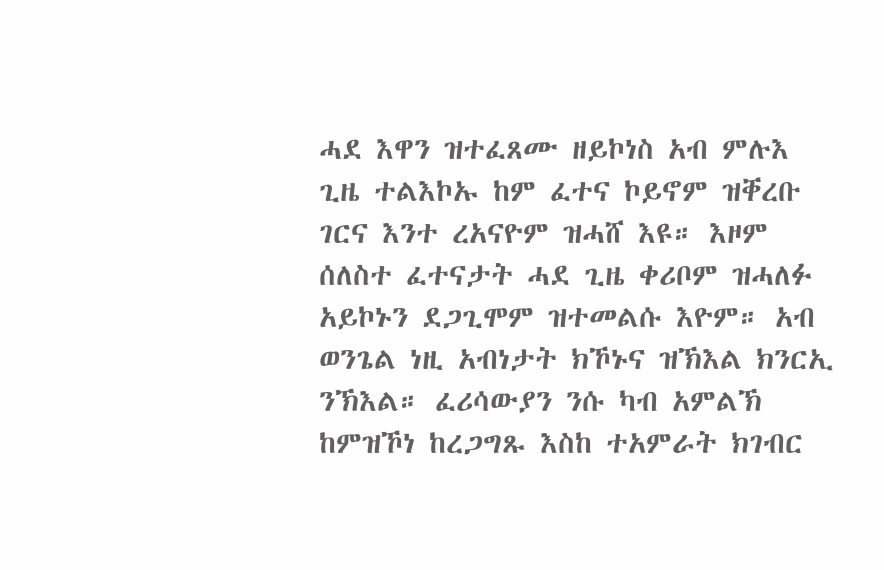ሓደ እዋን ዝተፈጸሙ ዘይኮነስ አብ ምሉእ ጊዜ ተልእኮኡ ከም ፈተና ኮይኖም ዝቐረቡ ገርና እንተ ረአናዮም ዝሓሸ እዩ። እዞም ሰለስተ ፈተናታት ሓደ ጊዜ ቀሪቦም ዝሓለፉ አይኮኑን ደጋጊሞም ዝተመልሱ እዮም። አብ ወንጌል ነዚ አብነታት ክኾኑና ዝኽእል ክንርኢ ንኽእል። ፈሪሳውያን ንሱ ካብ አምልኽ ከምዝኾነ ከረጋግጹ እስከ ተአምራት ክገብር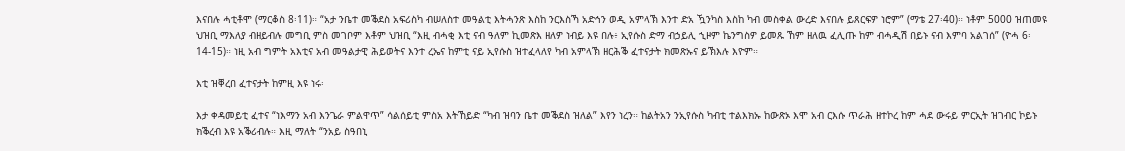እናበሉ ሓቲቶሞ (ማርቆስ 8፡11)። “አታ ንቤተ መቕደስ አፍሪስካ ብሠለስተ መዓልቲ እትሓንጽ እስከ ንርእስኻ አድኅን ወዲ አምላኽ እንተ ድአ ዃንካስ እስከ ካብ መስቀል ውረድ እናበሉ ይጸርፍዎ ነሮም” (ማቴ 27፡40)። ነቶም 5000 ዝጠመዩ ህዝቢ ማእለያ ብዘይብሉ መግቢ ምስ መገቦም እቶም ህዝቢ “እዚ ብሓቂ እቲ ናብ ዓለም ኪመጽእ ዘለዎ ነብይ እዩ በሉ፥ ኢየሱስ ድማ ብኃይሊ ኂዞም ኬንግስዎ ይመጹ ኸም ዘለዉ ፈሊጡ ከም ብሓዲሽ በይኑ ናብ እምባ አልገሰ” (ዮሓ 6፡14-15)። ነዚ አብ ግምት አእቲና አብ መዓልታዊ ሕይወትና እንተ ረኤና ከምቲ ናይ ኢየሱስ ዝተፈላለየ ካብ አምላኽ ዘርሕቕ ፈተናታት ክመጽኡና ይኽእሉ እዮም።

እቲ ዝቐረበ ፈተናታት ከምዚ እዩ ነሩ፡

እታ ቀዳመይቲ ፈተና “ነእማን አብ እንጌራ ምልዋጥ” ሳልሰይቲ ምስአ እትኸይድ “ካብ ዝባን ቤተ መቕደስ ዝለል” እየን ነረን። ከልትአን ንኢየሱስ ካብቲ ተልእክኡ ከውጽኦ እሞ አብ ርእሱ ጥራሕ ዘተኮረ ከም ሓደ ውሩይ ምርኢት ዝገብር ኮይኑ ክቕረብ እዩ አቕሪብሉ። እዚ ማለት “ንአይ ስዓበኒ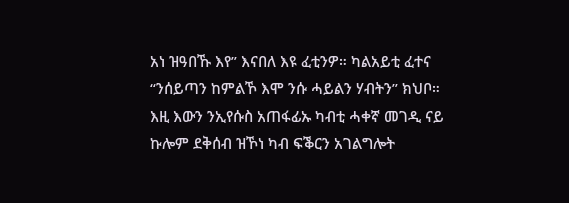አነ ዝዓበኹ እየ” እናበለ እዩ ፈቲንዎ። ካልአይቲ ፈተና “ንሰይጣን ከምልኾ እሞ ንሱ ሓይልን ሃብትን” ክህቦ። እዚ እውን ንኢየሱስ አጠፋፊኡ ካብቲ ሓቀኛ መገዲ ናይ ኩሎም ደቅሰብ ዝኾነ ካብ ፍቕርን አገልግሎት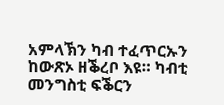አምላኽን ካብ ተፈጥርኡን ከውጽኦ ዘቕረቦ እዩ። ካብቲ መንግስቲ ፍቕርን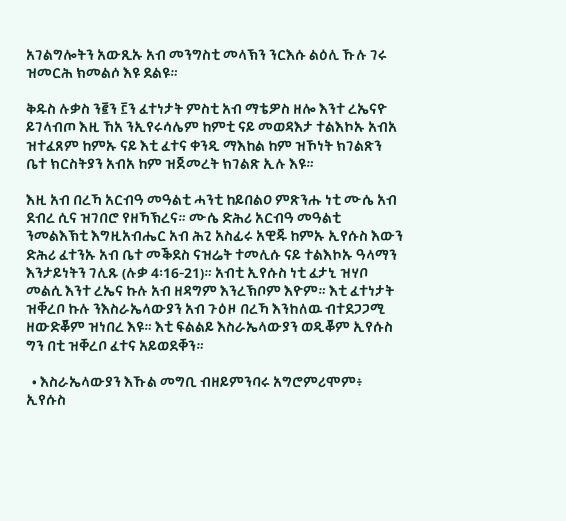አገልግሎትን አውጺኡ አብ መንግስቲ መላኽን ንርእሱ ልዕሊ ኹሉ ገሩ ዝመርሕ ክመልሶ እዩ ደልዩ።

ቅዱስ ሉቃስ ን፪ን ፫ን ፈተነታት ምስቲ አብ ማቴዎስ ዘሎ እንተ ረኤናዮ ይገላብጦ እዚ ኸአ ንኢየሩሳሌም ከምቲ ናይ መወዳእታ ተልእኮኡ አብአ ዝተፈጸም ከምኡ ናይ እቲ ፈተና ቀንዲ ማእከል ከም ዝኾነት ክገልጽን ቤተ ክርስትያን አብአ ከም ዝጀመረት ክገልጽ ኢሉ እዩ።

እዚ አብ በረኻ አርብዓ መዓልቲ ሓንቲ ከይበልዐ ምጽንሑ ነቲ ሙሴ አብ ደብረ ሲና ዝገበሮ የዘኻኽረና። ሙሴ ድሕሪ አርብዓ መዓልቲ ንመልእኽቲ እግዚአብሔር አብ ሕጊ አስፊሩ አዊጁ ከምኡ ኢየሱስ እውን ድሕሪ ፈተንኡ አብ ቤተ መቕደስ ናዝሬት ተመሊሱ ናይ ተልእኮኡ ዓላማን እንታይነትን ገሊጹ (ሉቃ 4፡16-21)። አብቲ ኢየሱስ ነቲ ፈታኒ ዝሃቦ መልሲ እንተ ረኤና ኩሉ አብ ዘዳግም እንረኽቦም እዮም። እቲ ፈተነታት ዝቐረቦ ኩሉ ንእስራኤላውያን አብ ጉዕዞ በረኻ እንከለዉ ብተደጋጋሚ ዘውድቖም ዝነበረ እዩ። እቲ ፍልልይ እስራኤላውያን ወዲቖም ኢየሱስ ግን በቲ ዝቐረቦ ፈተና አይወደቐን።

  • እስራኤላውያን እኹል መግቢ ብዘይምንባሩ አግሮምሪሞም፥ ኢየሱስ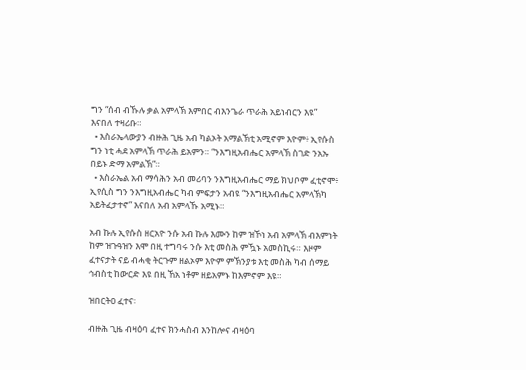ግን “ሰብ ብኹሉ ቃል አምላኽ እምበር ብእንጌራ ጥራሕ አይነብርን እዩ” እናበለ ተዛሪቡ።
  • እስራኤላውያን ብዙሕ ጊዜ አብ ካልኦት አማልኽቲ አሚኖም እዮም፥ ኢየሱስ ግን ነቲ ሓደ አምላኽ ጥራሕ ይአምን። “ንእግዚአብሔር አምላኽ ስገድ ንአኡ በይኑ ድማ አምልኽ”።
  • እስራኤል አብ ማሳሕን አብ መሪባን ንእግዚአብሔር ማይ ክህቦም ፈቲኖሞ፥ ኢየሲስ ግን ንእግዚአብሔር ካብ ምፍታን አብዩ “ንእግዚአብሔር አምላኽካ አይትፈታተኖ” እናበለ አብ አምላኹ አሚኑ።

አብ ኩሉ ኢየሱስ ዘርአዮ ንሱ አብ ኩሉ እሙን ከም ዝኾነ አብ አምላኽ ብእምነት ከም ዝጉዓዝን እሞ በዚ ተግባሩ ንሱ እቲ መስሕ ምዃኑ አመስኪሩ። እዞም ፈተናታት ናይ ብሓቂ ትርጉም ዘልኦም እዮም ምኽንያቱ እቲ መስሕ ካብ ሰማይ ኅብስቲ ከውርድ እዩ በዚ ኸአ ነቶም ዘይአምኑ ከእምኖም እዩ።

ዝበርትዐ ፈተና፡

ብዙሕ ጊዜ ብዛዕባ ፈተና ክንሓስብ እንከሎና ብዛዕባ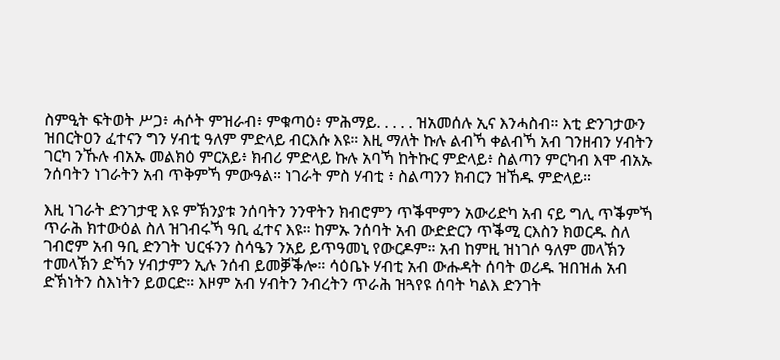ስምዒት ፍትወት ሥጋ፥ ሓሶት ምዝራብ፥ ምቁጣዕ፥ ምሕማይ. . . . . ዝአመሰሉ ኢና እንሓስብ። እቲ ድንገታውን ዝበርትዐን ፈተናን ግን ሃብቲ ዓለም ምድላይ ብርእሱ እዩ። እዚ ማለት ኩሉ ልብኻ ቀልብኻ አብ ገንዘብን ሃብትን ገርካ ንኹሉ ብአኡ መልክዕ ምርአይ፥ ክብሪ ምድላይ ኩሉ አባኻ ከትኩር ምድላይ፥ ስልጣን ምርካብ እሞ ብአኡ ንሰባትን ነገራትን አብ ጥቅምኻ ምውዓል። ነገራት ምስ ሃብቲ ፥ ስልጣንን ክብርን ዝኸዱ ምድላይ።

እዚ ነገራት ድንገታዊ እዩ ምኽንያቱ ንሰባትን ንንዋትን ክብሮምን ጥቕሞምን አውሪድካ አብ ናይ ግሊ ጥቕምኻ ጥራሕ ክተውዕል ስለ ዝገብሩኻ ዓቢ ፈተና እዩ። ከምኡ ንሰባት አብ ውድድርን ጥቕሚ ርእስን ክወርዱ ስለ ገብሮም አብ ዓቢ ድንገት ህርፋንን ስሳዔን ንአይ ይጥዓመኒ የውርዶም። አብ ከምዚ ዝነገሶ ዓለም መላኽን ተመላኽን ድኻን ሃብታምን ኢሉ ንሰብ ይመቓቕሎ። ሳዕቤኑ ሃብቲ አብ ውሑዳት ሰባት ወሪዱ ዝበዝሐ አብ ድኽነትን ስእነትን ይወርድ። እዞም አብ ሃብትን ንብረትን ጥራሕ ዝጓየዩ ሰባት ካልእ ድንገት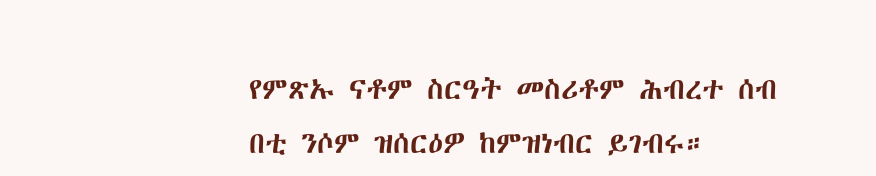የምጽኡ ናቶም ስርዓት መስሪቶም ሕብረተ ሰብ በቲ ንሶም ዝሰርዕዎ ከምዝነብር ይገብሩ።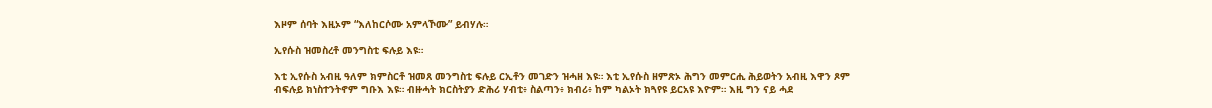እዞም ሰባት እዚኦም “እለከርሶሙ አምላኾሙ” ይብሃሉ።

ኢየሱስ ዝመስረቶ መንግስቲ ፍሉይ እዩ።

እቲ ኢየሱስ አብዚ ዓለም ክምስርቶ ዝመጸ መንግስቲ ፍሉይ ርኢቶን መገድን ዝሓዘ እዩ። እቲ ኢየሱስ ዘምጽኦ ሕግን መምርሒ ሕይወትን አብዚ እዋን ጾም ብፍሉይ ክነስተንትኖም ግቡእ እዩ። ብዙሓት ክርስትያን ድሕሪ ሃብቲ፥ ስልጣን፥ ክብሪ፥ ከም ካልኦት ክጓየዩ ይርአዩ እዮም። እዚ ግን ናይ ሓደ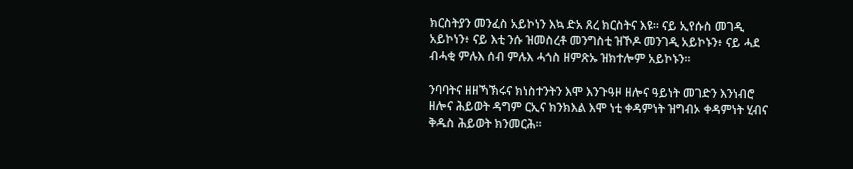ክርስትያን መንፈስ አይኮነን እኳ ድአ ጸረ ክርስትና እዩ። ናይ ኢየሱስ መገዲ አይኮነን፥ ናይ እቲ ንሱ ዝመስረቶ መንግስቲ ዝኾዶ መንገዲ አይኮኑን፥ ናይ ሓደ ብሓቂ ምሉእ ሰብ ምሉእ ሓጎስ ዘምጽኡ ዝክተሎም አይኮኑን።

ንባባትና ዘዘኻኽሩና ክነስተንትን እሞ እንጉዓዞ ዘሎና ዓይነት መገድን እንነብሮ ዘሎና ሕይወት ዳግም ርኢና ክንክእል እሞ ነቲ ቀዳምነት ዝግብኦ ቀዳምነት ሂብና ቅዱስ ሕይወት ክንመርሕ።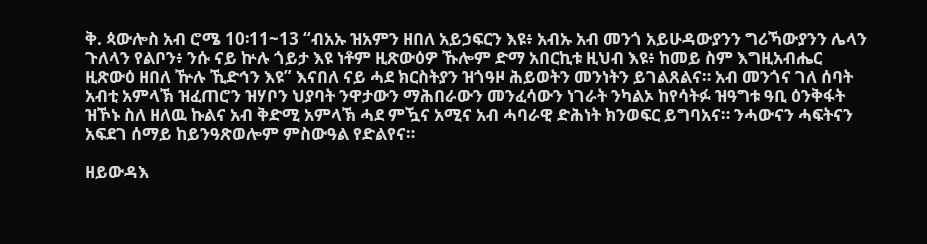ቅ. ጳውሎስ አብ ሮሜ 10፡11~13 “ብአኡ ዝአምን ዘበለ አይኃፍርን እዩ፥ አብኡ አብ መንጎ አይሁዳውያንን ግሪኻውያንን ሌላን ጉለላን የልቦን፥ ንሱ ናይ ኵሉ ጎይታ እዩ ነቶም ዚጽውዕዎ ኹሎም ድማ አበርኪቱ ዚህብ እዩ፥ ከመይ ስም እግዚአብሔር ዚጽውዕ ዘበለ ዅሉ ኺድኅን እዩ” እናበለ ናይ ሓደ ክርስትያን ዝጎዓዞ ሕይወትን መንነትን ይገልጸልና። አብ መንጎና ገለ ሰባት አብቲ አምላኽ ዝፈጠሮን ዝሃቦን ህያባት ንዋታውን ማሕበራውን መንፈሳውን ነገራት ንካልኦ ከየሳትፉ ዝዓግቱ ዓቢ ዕንቅፋት ዝኾኑ ስለ ዘለዉ ኩልና አብ ቅድሚ አምላኽ ሓደ ምዃና አሚና አብ ሓባራዊ ድሕነት ክንወፍር ይግባአና። ንሓውናን ሓፍትናን አፍደገ ሰማይ ከይንዓጽወሎም ምስውዓል የድልየና።

ዘይውዳእ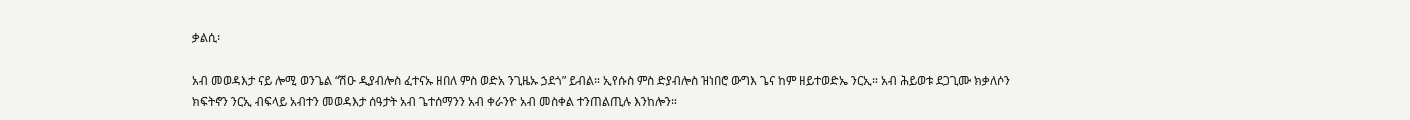ቃልሲ፡

አብ መወዳእታ ናይ ሎሚ ወንጌል “ሽዑ ዲያብሎስ ፈተናኡ ዘበለ ምስ ወድአ ንጊዜኡ ኃደጎ” ይብል። ኢየሱስ ምስ ድያብሎስ ዝነበሮ ውግእ ጌና ከም ዘይተወድኤ ንርኢ። አብ ሕይወቱ ደጋጊሙ ክቃለሶን ክፍትኖን ንርኢ ብፍላይ አብተን መወዳእታ ሰዓታት አብ ጌተሰማንን አብ ቀራንዮ አብ መስቀል ተንጠልጢሉ እንከሎን።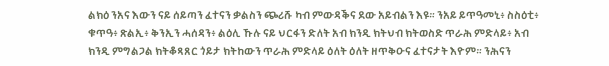ልክዕ ንአና እውን ናይ ሰይጣን ፈተናን ቃልስን ጭሪሹ ካብ ምውዳቕና ደው አይብልን እዩ። ንአይ ይጥዓመኒ፥ ስስዕቲ፥ ቁጥዓ፥ ጽልኢ፥ ቅንኢን ሓሰዳን፥ ልዕሊ ኹሉ ናይ ህርፋን ድለት አብ ክንዲ ክትህብ ክትወስድ ጥራሕ ምድላይ፥ አብ ክንዲ ምግልጋል ክትቆጻጸር ጎይታ ክትከውን ጥራሕ ምድላይ ዕለት ዕለት ዘጥቅዑና ፈተናታት እዮም። ንሕናን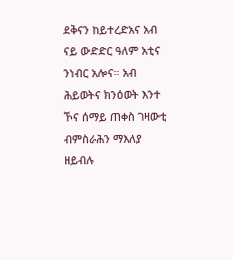ደቅናን ከይተረድአና አብ ናይ ውድድር ዓለም አቲና ንነብር አሎና። አብ ሕይወትና ክንዕወት እንተ ኾና ሰማይ ጠቀስ ገዛውቲ ብምስራሕን ማእለያ ዘይብሉ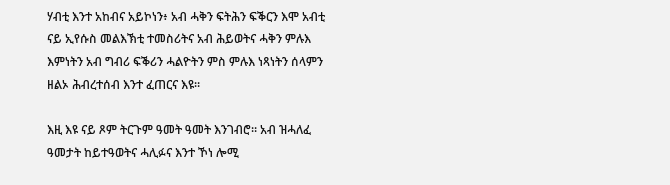ሃብቲ እንተ አከብና አይኮነን፥ አብ ሓቅን ፍትሕን ፍቕርን እሞ አብቲ ናይ ኢየሱስ መልእኽቲ ተመስሪትና አብ ሕይወትና ሓቅን ምሉእ እምነትን አብ ግብሪ ፍቕሪን ሓልዮትን ምስ ምሉእ ነጻነትን ሰላምን ዘልኦ ሕብረተሰብ እንተ ፈጠርና እዩ።

እዚ እዩ ናይ ጾም ትርጉም ዓመት ዓመት እንገብሮ። አብ ዝሓለፈ ዓመታት ከይተዓወትና ሓሊፉና እንተ ኾነ ሎሚ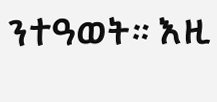ንተዓወት። እዚ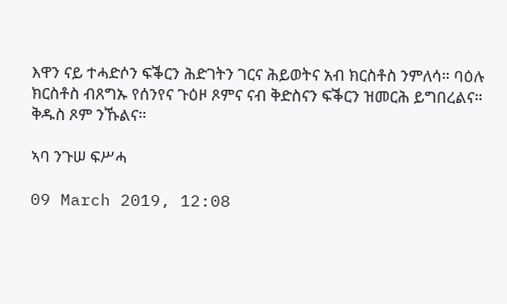እዋን ናይ ተሓድሶን ፍቕርን ሕድገትን ገርና ሕይወትና አብ ክርስቶስ ንምለሳ። ባዕሉ ክርስቶስ ብጸግኡ የሰንየና ጉዕዞ ጾምና ናብ ቅድስናን ፍቕርን ዝመርሕ ይግበረልና። ቅዱስ ጾም ንኹልና።

ኣባ ንጉሠ ፍሥሓ

09 March 2019, 12:08